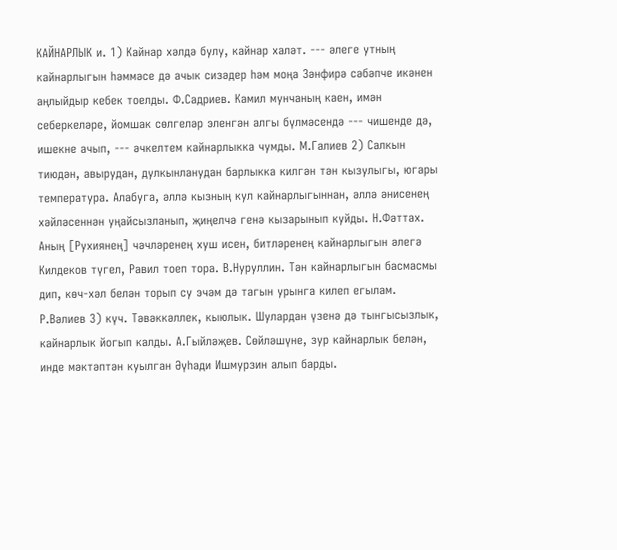КАЙНАРЛЫК и. 1) Кайнар хәлдә булу, кайнар халәт. --- әлеге утның кайнарлыгын һәммәсе дә ачык сизәдер һәм моңа Зәнфирә сәбәпче икәнен аңлыйдыр кебек тоелды. Ф.Садриев. Камил мунчаның каен, имән себеркеләре, йомшак сөлгеләр эленгән алгы бүлмәсендә --- чишенде дә, ишекне ачып, --- әчкелтем кайнарлыкка чумды. М.Галиев 2) Салкын тиюдән, авырудан, дулкынланудан барлыкка килгән тән кызулыгы, югары температура. Алабуга, әллә кызның кул кайнарлыгыннан, әллә әнисенең хәйләсеннән уңайсызланып, җиңелчә генә кызарынып куйды. Н.Фәттах. Аның [Рухиянең] чәчләренең хуш исен, битләренең кайнарлыгын әлегә Килдеков түгел, Равил тоеп тора. В.Нуруллин. Тән кайнарлыгын басмасмы дип, көч-хәл белән торып су эчәм дә тагын урынга килеп егылам. Р.Вәлиев 3) күч. Тәвәккәллек, кыюлык. Шулардан үзенә дә тынгысызлык, кайнарлык йогып калды. А.Гыйләҗев. Сөйләшүне, зур кайнарлык белән, инде мәктәптән куылган Әүһади Ишмурзин алып барды.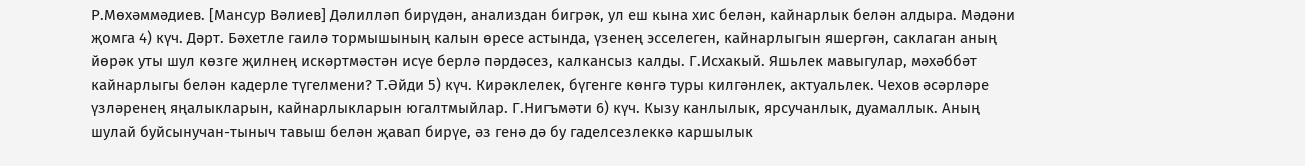Р.Мөхәммәдиев. [Мансур Вәлиев] Дәлилләп бирүдән, анализдан бигрәк, ул еш кына хис белән, кайнарлык белән алдыра. Мәдәни җомга 4) күч. Дәрт. Бәхетле гаилә тормышының калын өресе астында, үзенең эсселеген, кайнарлыгын яшергән, саклаган аның йөрәк уты шул көзге җилнең искәртмәстән исүе берлә пәрдәсез, калкансыз калды. Г.Исхакый. Яшьлек мавыгулар, мәхәббәт кайнарлыгы белән кадерле түгелмени? Т.Әйди 5) күч. Кирәклелек, бүгенге көнгә туры килгәнлек, актуальлек. Чехов әсәрләре үзләренең яңалыкларын, кайнарлыкларын югалтмыйлар. Г.Нигъмәти 6) күч. Кызу канлылык, ярсучанлык, дуамаллык. Аның шулай буйсынучан-тыныч тавыш белән җавап бирүе, әз генә дә бу гаделсезлеккә каршылык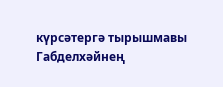күрсәтергә тырышмавы Габделхәйнең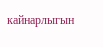кайнарлыгын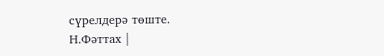сүрелдерә төште. Н.Фәттах |